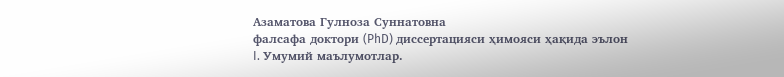Азаматова Гулноза Суннатовна
фалсафа доктори (PhD) диссертацияси ҳимояси ҳақида эълон
I. Умумий маълумотлар.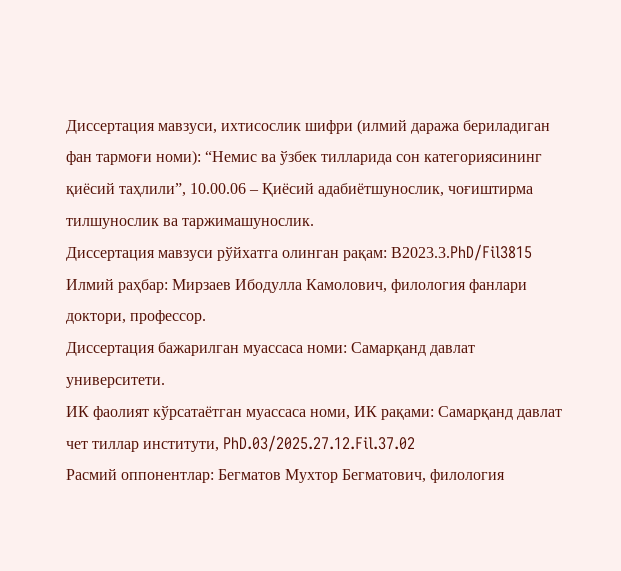Диссертация мавзуси, ихтисослик шифри (илмий даража бериладиган фан тармоғи номи): “Немис ва ўзбек тилларида сон категориясининг қиёсий таҳлили”, 10.00.06 – Қиёсий адабиётшунослик, чоғиштирма тилшунослик ва таржимашунослик.
Диссертация мавзуси рўйхатга олинган рақам: В2023.3.PhD/Fil3815
Илмий раҳбар: Мирзаев Ибодулла Камолович, филология фанлари доктори, профессор.
Диссертация бажарилган муассаса номи: Самарқанд давлат университети.
ИК фаолият кўрсатаётган муассаса номи, ИК рақами: Самарқанд давлат чет тиллар институти, PhD.03/2025.27.12.Fil.37.02
Расмий оппонентлар: Бегматов Мухтор Бегматович, филология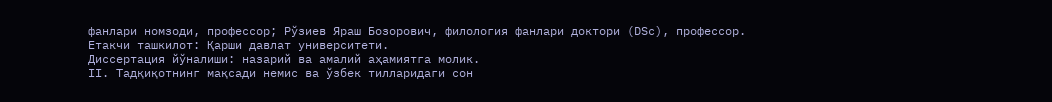фанлари номзоди, профессор; Рўзиев Яраш Бозорович, филология фанлари доктори (DSc), профессор.
Етакчи ташкилот: Қарши давлат университети.
Диссертация йўналиши: назарий ва амалий аҳамиятга молик.
II. Тадқиқотнинг мақсади немис ва ўзбек тилларидаги сон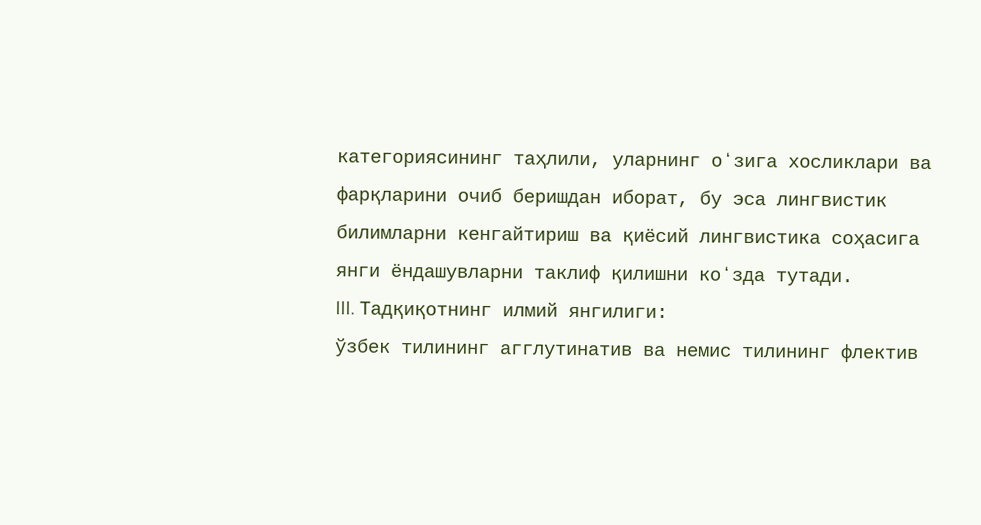категориясининг таҳлили, уларнинг оʻзига хосликлари ва фарқларини очиб беришдан иборат, бу эса лингвистик билимларни кенгайтириш ва қиёсий лингвистика соҳасига янги ёндашувларни таклиф қилишни коʻзда тутади.
III. Тадқиқотнинг илмий янгилиги:
ўзбек тилининг агглутинатив ва немис тилининг флектив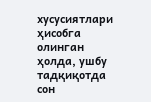хусусиятлари ҳисобга олинган ҳолда, ушбу тадқиқотда сон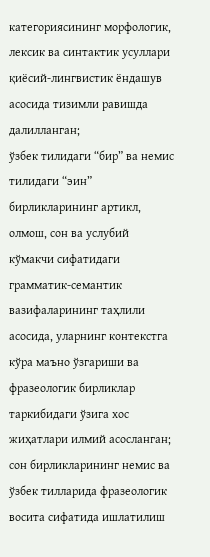категориясининг морфологик, лексик ва синтактик усуллари қиёсий-лингвистик ёндашув асосида тизимли равишда далилланган;
ўзбек тилидаги “бир” ва немис тилидаги “эин” бирликларининг артикл, олмош, сон ва услубий кўмакчи сифатидаги грамматик-семантик вазифаларининг таҳлили асосида, уларнинг контекстга кўра маъно ўзгариши ва фразеологик бирликлар таркибидаги ўзига хос жиҳатлари илмий асосланган;
сон бирликларининг немис ва ўзбек тилларида фразеологик восита сифатида ишлатилиш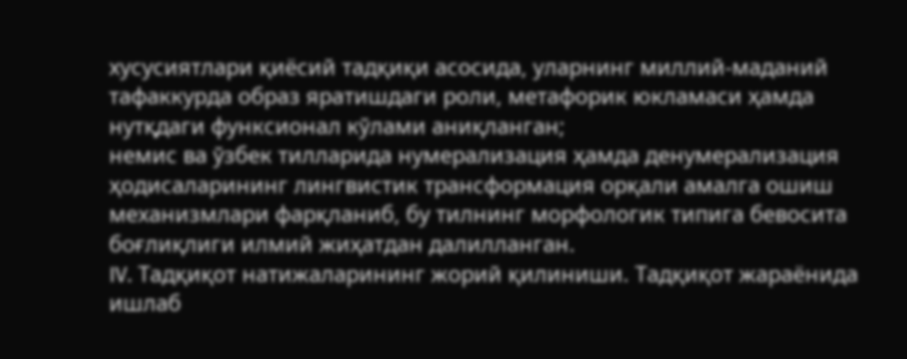хусусиятлари қиёсий тадқиқи асосида, уларнинг миллий-маданий тафаккурда образ яратишдаги роли, метафорик юкламаси ҳамда нутқдаги функсионал кўлами аниқланган;
немис ва ўзбек тилларида нумерализация ҳамда денумерализация ҳодисаларининг лингвистик трансформация орқали амалга ошиш механизмлари фарқланиб, бу тилнинг морфологик типига бевосита боғлиқлиги илмий жиҳатдан далилланган.
IV. Тадқиқот натижаларининг жорий қилиниши. Тадқиқот жараёнида ишлаб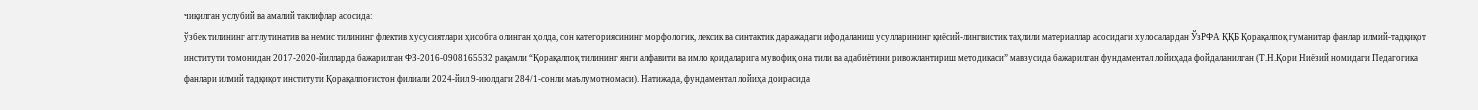чиқилган услубий ва амалий таклифлар асосида:
ўзбек тилининг агглутинатив ва немис тилининг флектив хусусиятлари ҳисобга олинган ҳолда, сон категориясининг морфологик, лексик ва синтактик даражадаги ифодаланиш усулларининг қиёсий-лингвистик таҳлили материаллар асосидаги хулосалардан ЎзРФА ҚҚБ Қорақалпоқ гуманитар фанлар илмий-тадқиқот институти томонидан 2017-2020-йилларда бажарилган ФЗ-2016-0908165532 рақамли “Қорақалпоқ тилининг янги алфавити ва имло қоидаларига мувофиқ она тили ва адабиётини ривожлантириш методикаси” мавзусида бажарилган фундаментал лойиҳада фойдаланилган (Т.Н.Қори Ниёзий номидаги Педагогика фанлари илмий тадқиқот институти Қорақалпоғистон филиали 2024-йил 9-июлдаги 284/1-сонли маълумотномаси). Натижада, фундаментал лойиҳа доирасида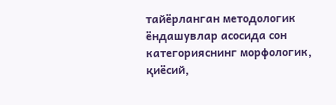тайёрланган методологик ёндашувлар асосида сон категорияснинг морфологик, қиёсий,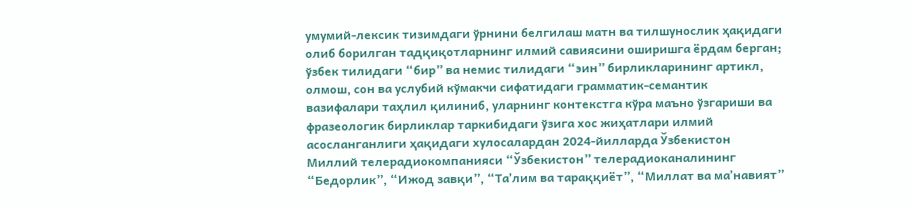умумий-лексик тизимдаги ўрнини белгилаш матн ва тилшунослик ҳақидаги олиб борилган тадқиқотларнинг илмий савиясини оширишга ёрдам берган;
ўзбек тилидаги “бир” ва немис тилидаги “эин” бирликларининг артикл, олмош, сон ва услубий кўмакчи сифатидаги грамматик-семантик вазифалари таҳлил қилиниб, уларнинг контекстга кўра маъно ўзгариши ва фразеологик бирликлар таркибидаги ўзига хос жиҳатлари илмий асосланганлиги ҳақидаги хулосалардан 2024-йилларда Ўзбекистон Миллий телерадиокомпанияси “Ўзбекистон” телерадиоканалининг “Бедорлик”, “Ижод завқи”, “Таʼлим ва тараққиёт”, “Миллат ва маʼнавият”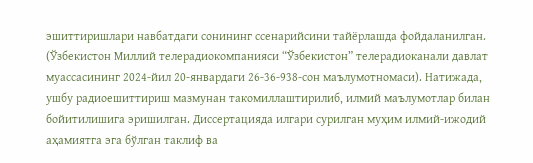эшиттиришлари навбатдаги сонининг ссенарийсини тайёрлашда фойдаланилган. (Ўзбекистон Миллий телерадиокомпанияси “Ўзбекистон” телерадиоканали давлат муассасининг 2024-йил 20-январдаги 26-36-938-сон маълумотномаси). Натижада, ушбу радиоешиттириш мазмунан такомиллаштирилиб, илмий маълумотлар билан бойитилишига эришилган. Диссертацияда илгари сурилган муҳим илмий-ижодий аҳамиятга эга бўлган таклиф ва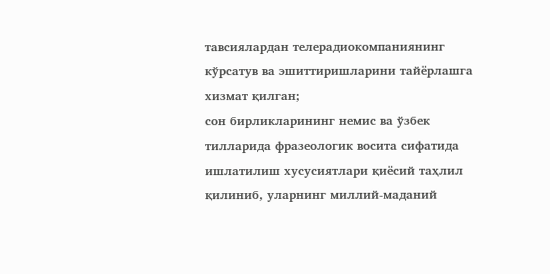тавсиялардан телерадиокомпаниянинг кўрсатув ва эшиттиришларини тайёрлашга хизмат қилган;
сон бирликларининг немис ва ўзбек тилларида фразеологик восита сифатида ишлатилиш хусусиятлари қиёсий таҳлил қилиниб, уларнинг миллий-маданий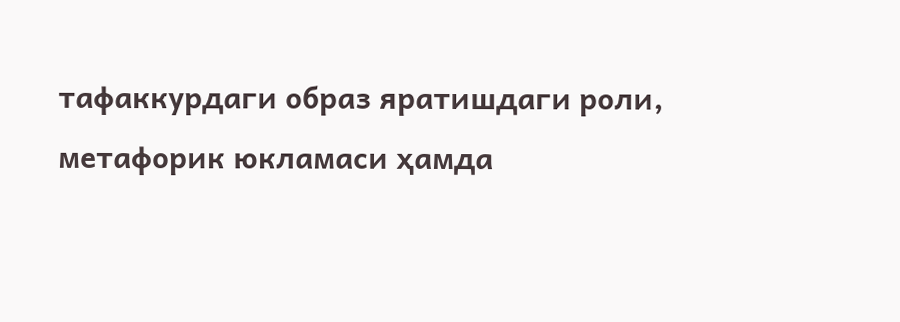тафаккурдаги образ яратишдаги роли, метафорик юкламаси ҳамда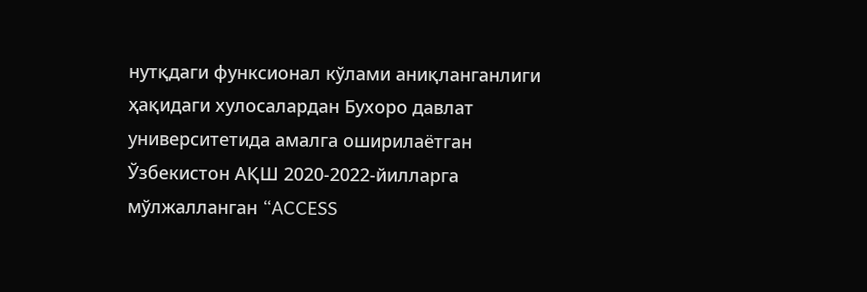нутқдаги функсионал кўлами аниқланганлиги ҳақидаги хулосалардан Бухоро давлат университетида амалга оширилаётган Ўзбекистон АҚШ 2020-2022-йилларга мўлжалланган “ACCESS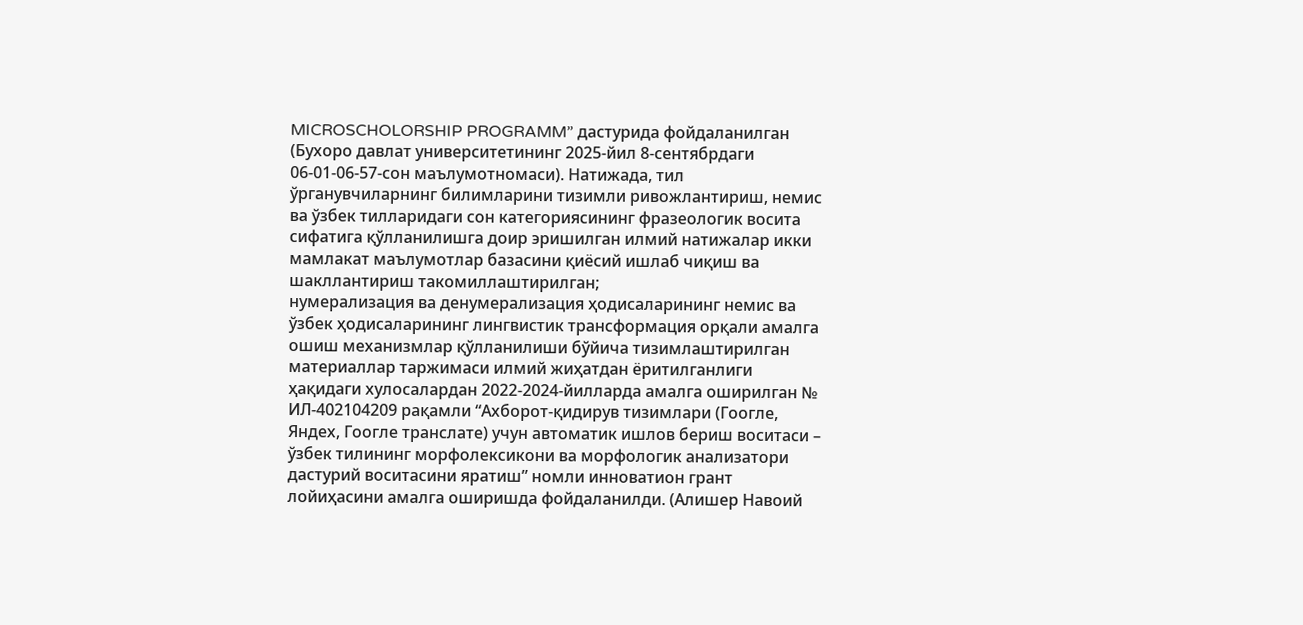MICROSCHOLORSHIP PROGRAMM” дастурида фойдаланилган (Бухоро давлат университетининг 2025-йил 8-сентябрдаги 06-01-06-57-сон маълумотномаси). Натижада, тил ўрганувчиларнинг билимларини тизимли ривожлантириш, немис ва ўзбек тилларидаги сон категориясининг фразеологик восита сифатига қўлланилишга доир эришилган илмий натижалар икки мамлакат маълумотлар базасини қиёсий ишлаб чиқиш ва шакллантириш такомиллаштирилган;
нумерализация ва денумерализация ҳодисаларининг немис ва ўзбек ҳодисаларининг лингвистик трансформация орқали амалга ошиш механизмлар қўлланилиши бўйича тизимлаштирилган материаллар таржимаси илмий жиҳатдан ёритилганлиги ҳақидаги хулосалардан 2022-2024-йилларда амалга оширилган № ИЛ-402104209 рақамли “Ахборот-қидирув тизимлари (Гоогле, Яндех, Гоогле транслате) учун автоматик ишлов бериш воситаси – ўзбек тилининг морфолексикони ва морфологик анализатори дастурий воситасини яратиш” номли инноватион грант лойиҳасини амалга оширишда фойдаланилди. (Алишер Навоий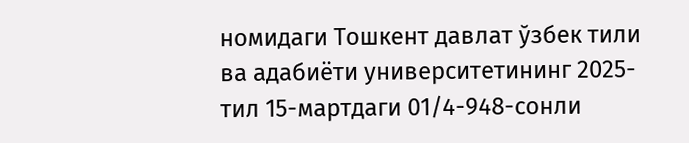номидаги Тошкент давлат ўзбек тили ва адабиёти университетининг 2025-тил 15-мартдаги 01/4-948-сонли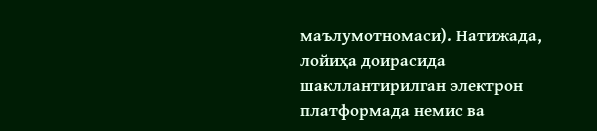маълумотномаси). Натижада, лойиҳа доирасида шакллантирилган электрон платформада немис ва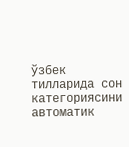ўзбек тилларида сон категориясини автоматик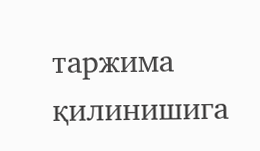таржима қилинишига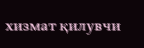хизмат қилувчи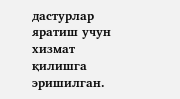дастурлар яратиш учун хизмат қилишга эришилган.